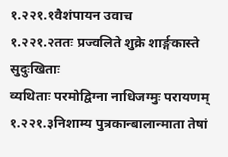१.२२१.१वैशंपायन उवाच
१.२२१.२ततः प्रज्वलिते शुक्रे शार्ङ्गकास्ते सुदुःखिताः
व्यथिताः परमोद्विग्ना नाधिजग्मुः परायणम्
१.२२१.३निशाम्य पुत्रकान्बालान्माता तेषां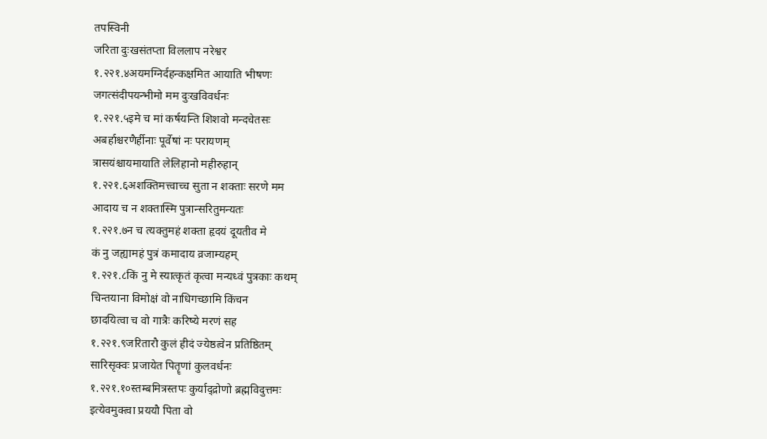तपस्विनी
जरिता दुःखसंतप्ता विललाप नरेश्वर
१.२२१.४अयमग्निर्दहन्कक्षमित आयाति भीषणः
जगत्संदीपयन्भीमो मम दुःखविवर्धनः
१.२२१.५इमे च मां कर्षयन्ति शिशवो मन्दचेतसः
अबर्हाश्चरणैर्हीनाः पूर्वेषां नः परायणम्
त्रासयंश्चायमायाति लेलिहानो महीरुहान्
१.२२१.६अशक्तिमत्त्वाच्च सुता न शक्ताः सरणे मम
आदाय च न शक्तास्मि पुत्रान्सरितुमन्यतः
१.२२१.७न च त्यक्तुमहं शक्ता हृदयं दूयतीव मे
कं नु जह्यामहं पुत्रं कमादाय व्रजाम्यहम्
१.२२१.८किं नु मे स्यात्कृतं कृत्वा मन्यध्वं पुत्रकाः कथम्
चिन्तयाना विमोक्षं वो नाधिगच्छामि किंचन
छादयित्वा च वो गात्रैः करिष्ये मरणं सह
१.२२१.९जरितारौ कुलं हीदं ज्येष्ठत्वेन प्रतिष्ठितम्
सारिसृक्वः प्रजायेत पितॄणां कुलवर्धनः
१.२२१.१०स्तम्बमित्रस्तपः कुर्याद्द्रोणो ब्रह्मविदुत्तमः
इत्येवमुक्त्वा प्रययौ पिता वो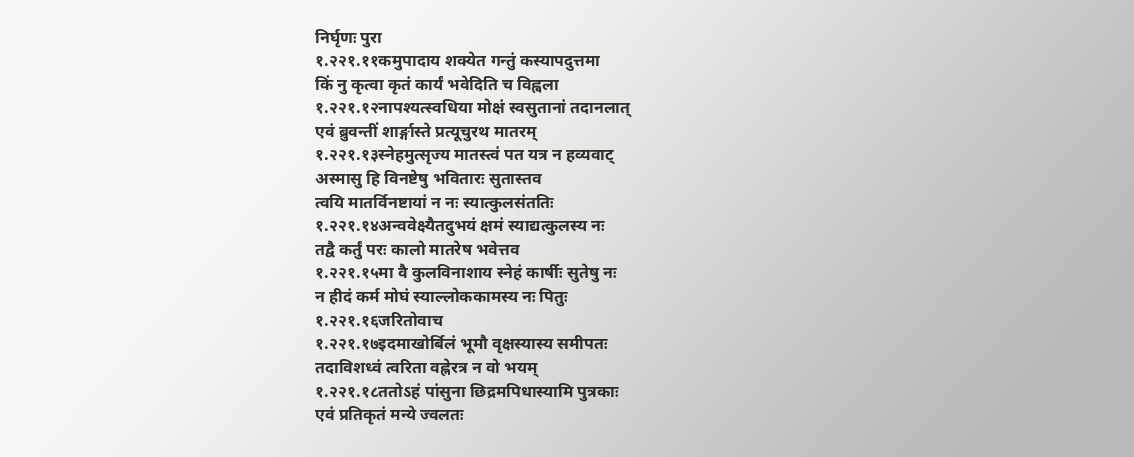निर्घृणः पुरा
१.२२१.११कमुपादाय शक्येत गन्तुं कस्यापदुत्तमा
किं नु कृत्वा कृतं कार्यं भवेदिति च विह्वला
१.२२१.१२नापश्यत्स्वधिया मोक्षं स्वसुतानां तदानलात्
एवं ब्रुवन्तीं शार्ङ्गास्ते प्रत्यूचुरथ मातरम्
१.२२१.१३स्नेहमुत्सृज्य मातस्त्वं पत यत्र न हव्यवाट्
अस्मासु हि विनष्टेषु भवितारः सुतास्तव
त्वयि मातर्विनष्टायां न नः स्यात्कुलसंततिः
१.२२१.१४अन्ववेक्ष्यैतदुभयं क्षमं स्याद्यत्कुलस्य नः
तद्वै कर्तुं परः कालो मातरेष भवेत्तव
१.२२१.१५मा वै कुलविनाशाय स्नेहं कार्षीः सुतेषु नः
न हीदं कर्म मोघं स्याल्लोककामस्य नः पितुः
१.२२१.१६जरितोवाच
१.२२१.१७इदमाखोर्बिलं भूमौ वृक्षस्यास्य समीपतः
तदाविशध्वं त्वरिता वह्नेरत्र न वो भयम्
१.२२१.१८ततोऽहं पांसुना छिद्रमपिधास्यामि पुत्रकाः
एवं प्रतिकृतं मन्ये ज्वलतः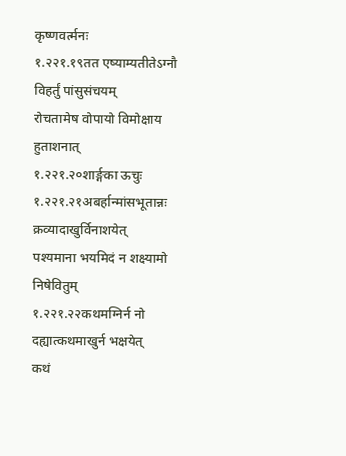कृष्णवर्त्मनः
१.२२१.१९तत एष्याम्यतीतेऽग्नौ विहर्तुं पांसुसंचयम्
रोचतामेष वोपायो विमोक्षाय हुताशनात्
१.२२१.२०शार्ङ्गका ऊचुः
१.२२१.२१अबर्हान्मांसभूतान्नः क्रव्यादाखुर्विनाशयेत्
पश्यमाना भयमिदं न शक्ष्यामो निषेवितुम्
१.२२१.२२कथमग्निर्न नो दह्यात्कथमाखुर्न भक्षयेत्
कथं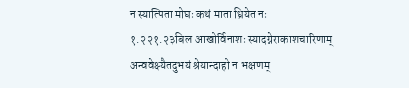न स्यात्पिता मोघः कथं माता ध्रियेत नः
१.२२१.२३बिल आखोर्विनाशः स्यादग्नेराकाशचारिणाम्
अन्ववेक्ष्यैतदुभयं श्रेयान्दाहो न भक्षणम्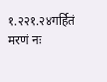१.२२१.२४गर्हितं मरणं नः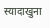स्यादाखुना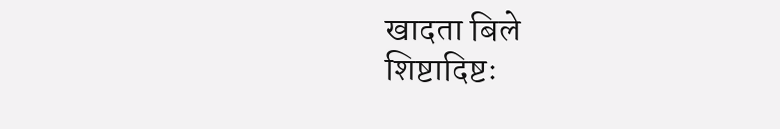खादता बिले
शिष्टादिष्टः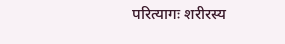परित्यागः शरीरस्य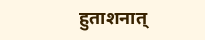हुताशनात्